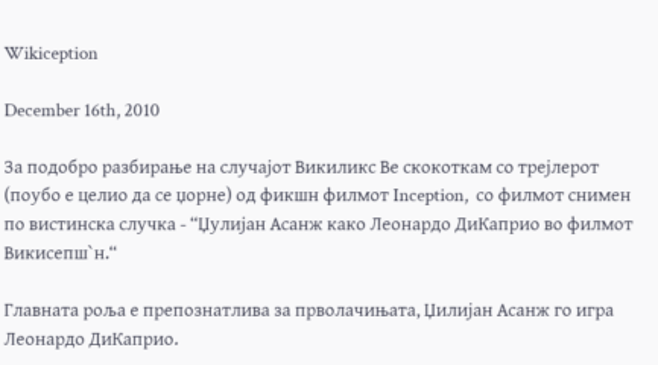Wikiception

December 16th, 2010

За подобро разбирање на случајот Викиликс Ве скокоткам со трејлерот  (поубо е целио да се џорне) од фикшн филмот Inception,  со филмот снимен по вистинска случка - “Џулијан Асанж како Леонардо ДиКаприо во филмот Викисепш`н.“

Главната роља е препознатлива за прволачињата, Џилијан Асанж го игра Леонардо ДиКаприо.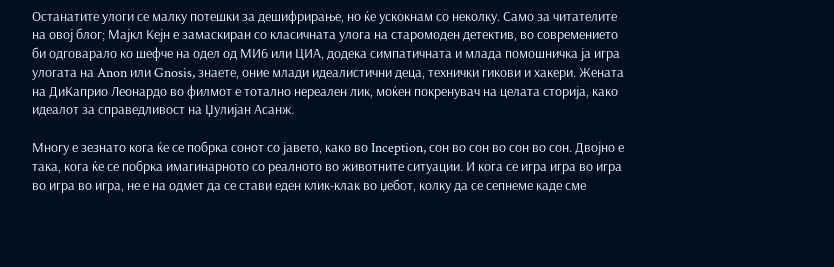Останатите улоги се малку потешки за дешифрирање, но ќе ускокнам со неколку. Само за читателите на овој блог; Мајкл Кејн е замаскиран со класичната улога на старомоден детектив, во современието би одговарало ко шефче на одел од МИ6 или ЦИА, додека симпатичната и млада помошничка ја игра улогата на Anon или Gnosis, знаете, оние млади идеалистични деца, технички гикови и хакери. Жената на ДиКаприо Леонардо во филмот е тотално нереален лик, моќен покренувач на целата сторија, како идеалот за справедливост на Џулијан Асанж.

Многу е зезнато кога ќе се побрка сонот со јавето, како во Inception, сон во сон во сон во сон. Двојно е така, кога ќе се побрка имагинарното со реалното во животните ситуации. И кога се игра игра во игра во игра во игра, не е на одмет да се стави еден клик-клак во џебот, колку да се сепнеме каде сме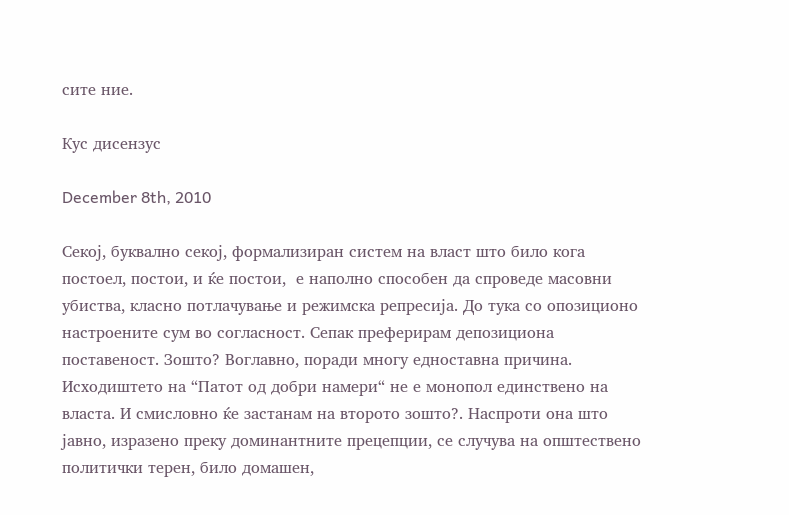сите ние.

Кус дисензус

December 8th, 2010

Секој, буквално секој, формализиран систем на власт што било кога постоел, постои, и ќе постои,  е наполно способен да спроведе масовни убиства, класно потлачување и режимска репресија. До тука со опозиционо настроените сум во согласност. Сепак преферирам депозициона поставеност. Зошто? Воглавно, поради многу едноставна причина. Исходиштето на “Патот од добри намери“ не е монопол единствено на власта. И смисловно ќе застанам на второто зошто?. Наспроти она што јавно, изразено преку доминантните прецепции, се случува на општествено политички терен, било домашен,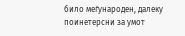било меѓународен, далеку поинетерсни за умот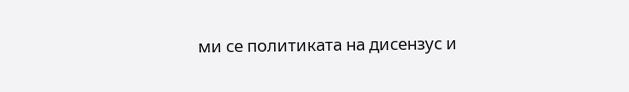ми се политиката на дисензус и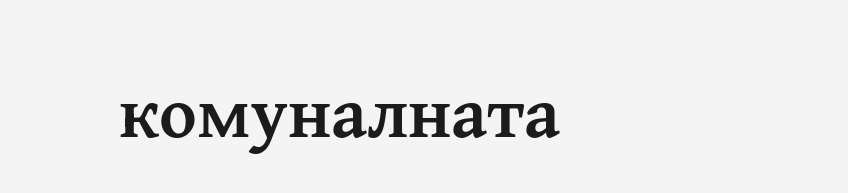комуналната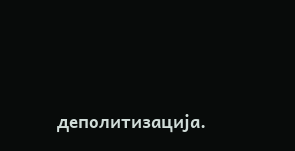деполитизација.